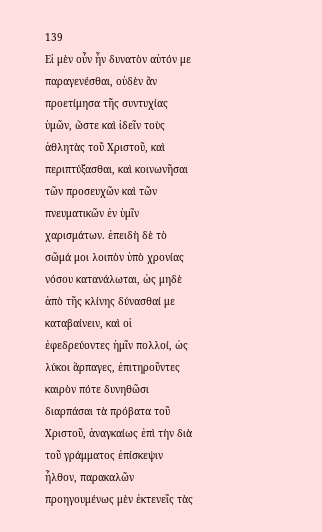139
Εἰ μὲν οὖν ἦν δυνατὸν αὐτόν με παραγενέσθαι, οὐδὲν ἂν προετίμησα τῆς συντυχίας ὑμῶν, ὥστε καὶ ἰδεῖν τοὺς ἀθλητὰς τοῦ Χριστοῦ, καὶ περιπτύξασθαι, καὶ κοινωνῆσαι τῶν προσευχῶν καὶ τῶν πνευματικῶν ἐν ὑμῖν χαρισμάτων. ἐπειδὴ δὲ τὸ σῶμά μοι λοιπὸν ὑπὸ χρονίας νόσου κατανάλωται, ὡς μηδὲ ἀπὸ τῆς κλίνης δύνασθαί με καταβαίνειν, καὶ οἱ ἐφεδρεύοντες ἡμῖν πολλοί, ὡς λύκοι ἅρπαγες, ἐπιτηροῦντες καιρὸν πότε δυνηθῶσι διαρπάσαι τὰ πρόβατα τοῦ Χριστοῦ, ἀναγκαίως ἐπὶ τὴν διὰ τοῦ γράμματος ἐπίσκεψιν ἦλθον, παρακαλῶν προηγουμένως μὲν ἐκτενεῖς τὰς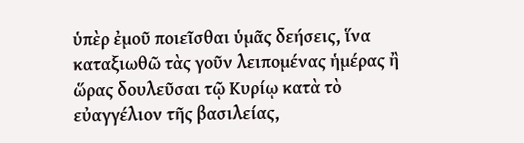ὑπὲρ ἐμοῦ ποιεῖσθαι ὑμᾶς δεήσεις, ἵνα καταξιωθῶ τὰς γοῦν λειπομένας ἡμέρας ἢ ὥρας δουλεῦσαι τῷ Κυρίῳ κατὰ τὸ εὐαγγέλιον τῆς βασιλείας,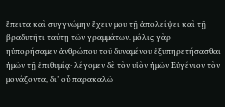ἔπειτα καὶ συγγνώμην ἔχειν μου τῇ ἀπολείψει καὶ τῇ βραδυτῆτι ταύτῃ τῶν γραμμάτων. μόλις γὰρ ηὐπορήσαμεν ἀνθρώπου τοῦ δυναμένου ἐξυπηρετήσασθαι ἡμῶν τῇ ἐπιθυμίᾳ· λέγομεν δὲ τὸν υἱὸν ἡμῶν Εὐγένιον τὸν μονάζοντα, δι’ οὗ παρακαλῶ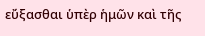εὔξασθαι ὑπὲρ ἡμῶν καὶ τῆς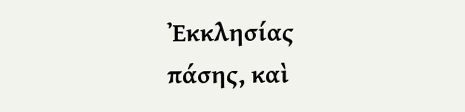Ἐκκλησίας πάσης, καὶ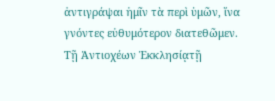ἀντιγράψαι ἡμῖν τὰ περὶ ὑμῶν, ἵνα γνόντες εὐθυμότερον διατεθῶμεν.
Τῇ Ἀντιοχέων Ἐκκλησίᾳτῇ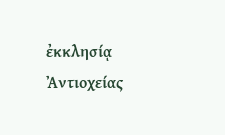ἐκκλησίᾳ Ἀντιοχείας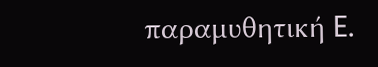παραμυθητική E.